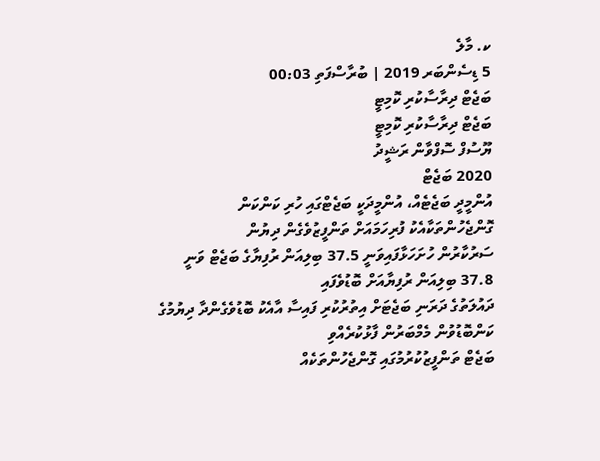ކ. މާލެ
5 ޑިސެންބަރ 2019 | ބުރާސްފަތި 00:03
ބަޖެޓް ދިރާސާކުރި ކޮމިޓީ
ބަޖެޓް ދިރާސާކުރި ކޮމިޓީ
ޔޫސުފް ސޮފްވާން ރަޝީދު
2020 ބަޖެޓް
އުންމީދީ ބަޖެޓެއް، އުންމީދަކީ ބަޖެޓްގައި ހުރި ކަންކަން ގޮންޖެހުންތަކާއެކު ފުރިހަމައަށް ތަންފީޒުވެގެން ދިޔުން
ސަރުކާރުން ހުށަހަޅާފައިވަނީ 37.5 ބިލިއަން ރުފިޔާގެ ބަޖެޓް ވަނީ 37.8 ބިލިއަން ރުފިޔާއަށް ބޮޑުވެފައި
ދައުލަތުގެ ދަރަނި ބަޖެޓަށް އިތުރުކުރި ފައިސާ އާއެކު ބޮޑުވެގެންދާ ދިޔުމުގެ ކަންބޮޑުވުން މެމްބަރުން ފާޅުކުރެއްވި
ބަޖެޓް ތަންފީޒުކުރުމުގައި ގޮންޖެހުންތަކެއް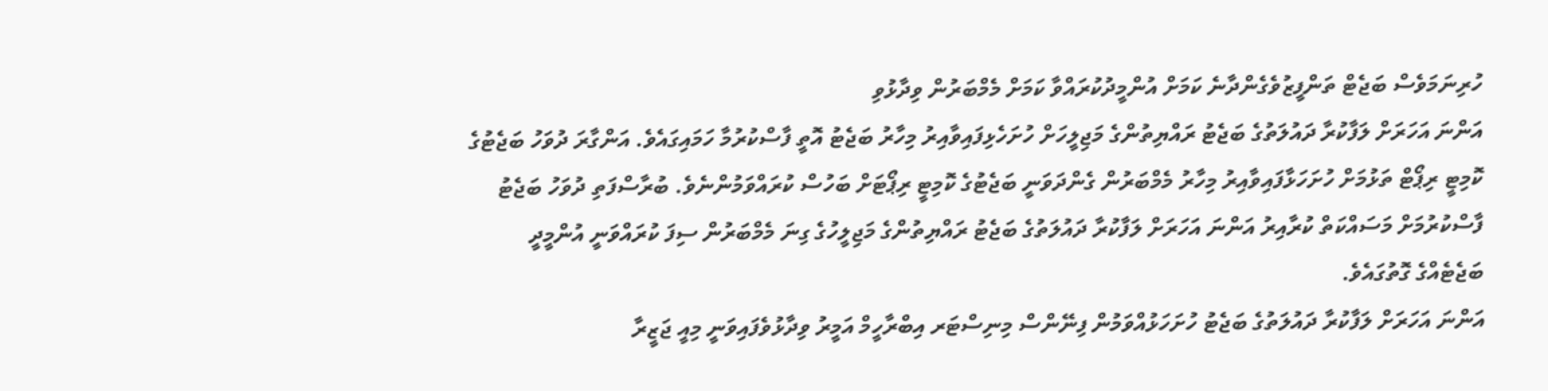ހުރިނަމަވެސް ބަޖެޓް ތަންފީޒުވެގެންދާނެ ކަމަށް އުންމީދުކުރައްވާ ކަމަށް މެމްބަރުން ވިދާޅުވި
އަންނަ އަހަރަށް ލަފާކުރާ ދައުލަތުގެ ބަޖެޓު ރައްޔިތުންގެ މަޖިލީހަށް ހުށަހެޅިފައިވާއިރު މިހާރު ބަޖެޓު އޮތީ ފާސްކުރުމާ ހަމައިގައެވެ. އަންގާރަ ދުވަހު ބަޖެޓުގެ ކޮމިޓީ ރިޕޯޓް ތަޅުމަށް ހުށަހަޅާފައިވާއިރު މިހާރު މެމްބަރުން ގެންދަވަނީ ބަޖެޓުގެ ކޮމިޓީ ރިޕޯޓަށް ބަހުސް ކުރައްވަމުންނެވެ. ބުރާސްފަތި ދުވަހު ބަޖެޓު ފާސްކުރުމަށް މަސައްކަތް ކުރާއިރު އަންނަ އަހަރަށް ލަފާކުރާ ދައުލަތުގެ ބަޖެޓު ރައްޔިތުންގެ މަޖިލީހުގެ ގިނަ މެމްބަރުން ސިފަ ކުރައްވަނީ އުންމީދީ ބަޖެޓެއްގެ ގޮތުގައެވެ.
އަންނަ އަހަރަށް ލަފާކުރާ ދައުލަތުގެ ބަޖެޓު ހުށަހަޅުއްވަމުން ފިނޭންސް މިނިސްޓަރ އިބްރާހީމް އަމީރު ވިދާޅުވެފައިވަނީ މިއީ ޖަޒީރާ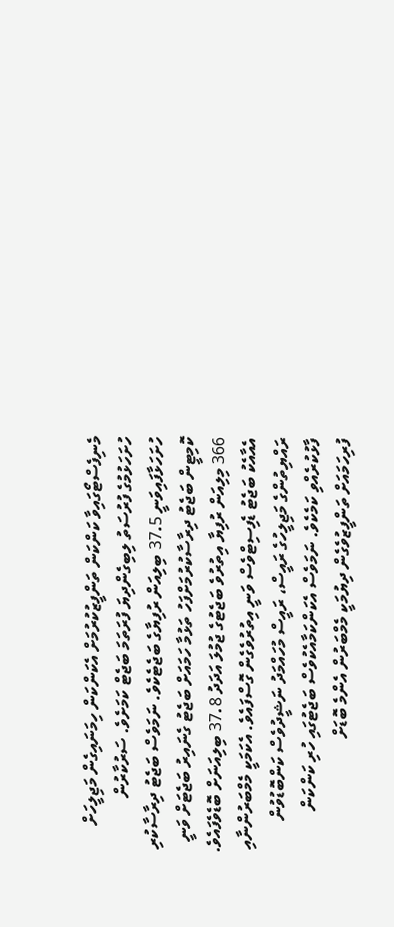މެނިފެސްޓޯގައިވާ ކަންކަން ތަންފީޒުކުރުމަށް އެކަންކަން ހިމަނައިގެން މަޖިލީހަށް ހުށަހަޅުމުގެ ފުރުސަތު ލިބިގެންދިޔަ ފުރަތަމަ ބަޖެޓް ކަމަށެވެ. ސަރުކާރުން ހުށަހަޅާފައިވަނީ 37.5 ބިލިއަން ރުފިޔާގެ ބަޖެޓެކެވެ. ނަމަވެސް ބަޖެޓު ދިރާސާކުރި ކޮމިޓީން ބަޖެޓު ދިރާސާކުރުމަށްފަހު ތަޅުމާ ހަމައަށް ބަޖެޓު ގެނައިރު ބަޖެޓަށް ވަނީ 366 މިލިއަން ރުފިޔާ އިތުރުވެ ބަޖެޓުގެ ޖުމުލަ އަދަދު 37.8 ބިލިއަނަށް ބޮޑެވެފައެވެ. އެއާއެކު ބަޖެޓު ޑެފިސިޓްވެސް ވަނީ އިތުރުވެގެން ގޮސްފައެވެ. އެކަމަކީ މެމްބަރުންނާއި ރައްޔިތުންގެ މަޖިލީހުގެ ރައީސް، ރައީސް މުހައްމަދު ނަޝީދުވެސް ކަންބޮޑުވުން ފާޅުކުރެއްވި ކަމެކެވެ. ނަމަވެސް އެކަންކަމާއެކުވެސް ބަޖެޓުގައި ހުރި ކަންކަން ފުރިހަމައަށް ތަންފީޒުވެގެން ދިޔުމަކީ މެމްބަރުން އެންމެ ބޮޑަށް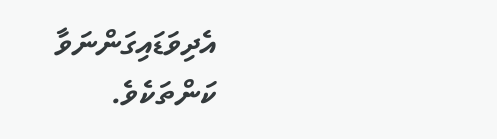އެދިވަޑައިގަންނަވާ ކަންތަކެވެ.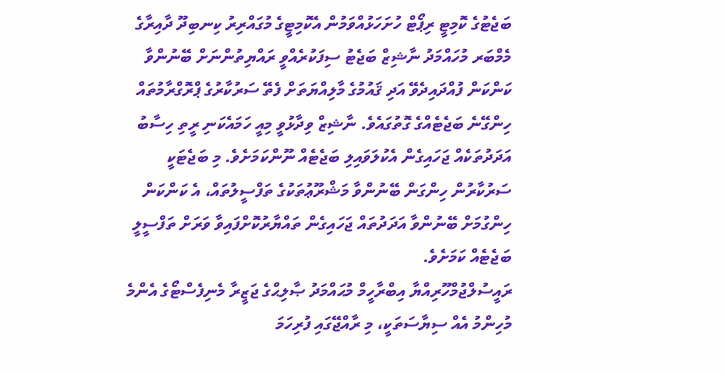ބަޖެޓުގެ ކޮމިޓީ ރިޕޯޓް ހުށަހަޅުއްވަމުން އެކޮމިޓީގެ މުގައްރިރު ކިނބިދޫ ދާއިރާގެ މެމްބަރ މުހައްމަދު ނާޝިޒް ބަޖެޓު ސިފަކުރެއްވީ ރައްޔިތުންނަށް ބޭނުންވާ ކަންކަން ފުއްދައިދެވޭ އަދި ޤައުމުގެ މާލިއްޔަތަށް ފެތޭ ސަރުކާރުގެ ޕްރޮގްރާމުތައް ހިންގޭނެ ބަޖެޓެއްގެ ގޮތުގައެވެ. ނާޝިޒް ވިދާޅުވީ މިއީ ހަމައެކަނި ރީތި ހިސާބު އަދަދުތަކެއް ޖަހައިގެން އެކުލަވައިލި ބަޖެޓެއް ނޫންކަމަށެވެ. މި ބަޖެޓަކީ ސަރުކާރުން ހިންގަން ބޭނުންވާ މަޝްރޫޢުތަކުގެ ތަފްސީލުތައް، އެ ކަންކަން ހިންގުމަށް ބޭނުންވާ އަދަދުތައް ޖަހައިގެން ތައްޔާރުކޮށްފައިވާ ވަރަށް ތަފްސީލީ ބަޖެޓެއް ކަމަށެވެ.
ރައީސުލްޖުމްހޫރިއްޔާ އިބްރާހީމް މުޙައްމަދު ޞާލިޙްގެ ޖަޒީރާ މެނިފެސްޓޯގެ އެންމެ މުހިންމު އެއް ސިޔާސަތަކީ، މި ރާއްޖޭގައި ފުރިހަމަ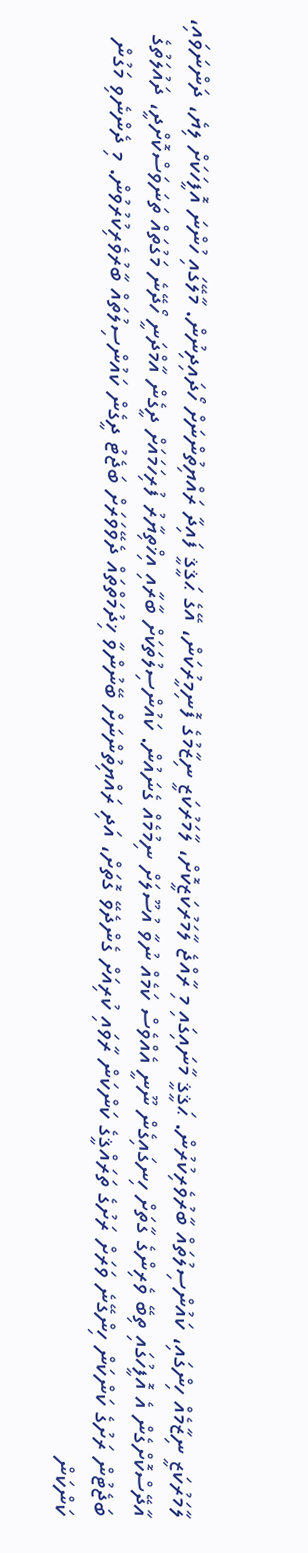ލާމަރުކަޒީ ނިޒާމެއް ހިންގައި، ކައުންސިލުތައް ބާރުވެރިކުރުން. ޙަޤީޤީ މާނައިގައި މި ރާއްޖެ ލާމަރުކަޒީކޮށް، ލާމަރުކަޒީ ނިޒާމުގެ ފޮނިމީރުކަން، އޭގެ ޙަޤީޤީ ފައިދާ ރައްޔިތުންނަށް ހޯދައިދިނުން. މާލޭގައި ހުންނަ އޮފީހަކަށް ލިޔެ، ދަންނަވައި، އާދޭސްކޮށްގެން އެ އޮފީހުގައި ތިބޭ ވެރިންގެ ގާތަށް ހިނގައިގެން ނޫނީ އެއްވެސް ކަމެއް ނުވާ އުސޫލަށް ނިމުމެއް ގެނައުން. ކައުންސިލުތަކަށް ބާރާއި އިޚްތިޔާރު ފުރިހަމައަށް ދީގެން އާމްދަނީ ހޯދޭނެ މަގުތައް ތަނަވަސްކޮށްދީ، ދައުލަތުގެ ބަޖެޓުން ރަށުގެ ކަންކަން ހިންގޭނެ ވަރަށް ރަށުގެ ތަރައްޤީގެ ކަންކަން ރާވައި ކުރިއަށް ގެންދެވޭ ގޮތަށް، އަދި ރައްޔިތުންނަށް ބޭނުންވާ ޚިދުމަތްތައް ދެވޭވަރަށް ބަޖެޓު ދީގެން ކައުންސިލުތައް ބާރުވެރިކުރުވުން. މި ދެންނެވި މަގުން ކަންކަން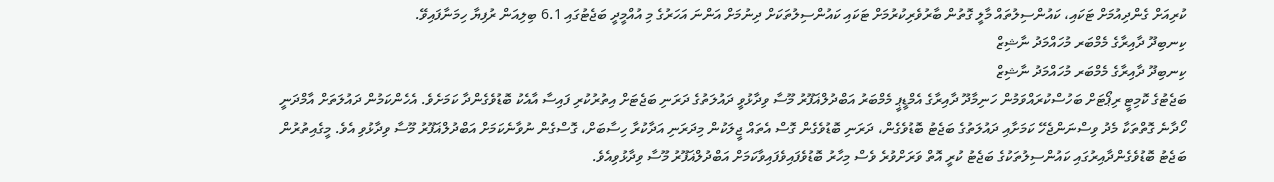ކުރިއަށް ގެންދިއުމަށް ޓަކައި، ކައުންސިލުތައް މާލީ ގޮތުން ބާރުވެރިކުރުމަށް ޓަކައި ކައުންސިލުތަކަށް ދިނުމަށް އަންނަ އަހަރުގެ މި އުއްމީދީ ބަޖެޓުގައި 6.1 ބިލިއަން ރުފިޔާ ހިމަނާފައިވޭ.
ކިނބިދޫ ދާއިރާގެ މެމްބަރ މުހައްމަދު ނާޝިޒް
ކިނބިދޫ ދާއިރާގެ މެމްބަރ މުހައްމަދު ނާޝިޒް
ބަޖެޓުގެ ކޮމިޓީ ރިޕޯޓަށް ބަހުސްކުރައްވަމުން ހަނިމާދޫ ދާއިރާގެ އެމްޑީޕީ މެމްބަރު އަބްދުލްޣަފޫރު މޫސާ ވިދާޅުވީ ދައުލަތުގެ ދަރަނި ބަޖެޓަށް އިތުރުކުރި ފައިސާ އާއެކު ބޮޑުވެގެންދާ ކަމަށެވެ. އެހެންކަމުން ދައުލަތަށް އާމްދަނީ ހޯދާނެ ގޮތްތަކާ މެދު ވިސްނަންޖެހޭ ކަމަށާއި ދައުލަތުގެ ބަޖެޓު ބޮޑުވެގެން، ދަރަނި ބޮޑުވެގެން ގޮސް އެތައް ޖީލަކުން މިދަރަނި އަދާކުރާ ހިސާބަށް، ގޮސްގެން ނުވާނެކަމަށް އަބްދުލްޣަފޫރު މޫސާ ވިދާޅުވި އެވެ. މީގެއިތުރުން ބަޖެޓު ބޮޑުވެގެންދާއިރުގައި ކައުންސިލުތަކުގެ ބަޖެޓު ކުރީ އޮތް ވަރަށްވުރެ ވެސް މިހާރު ބޮޑުވެފައިވެފައިވާކަމަށް އަބްދުލްޣަފޫރު މޫސާ ވިދާޅުވިއެވެ.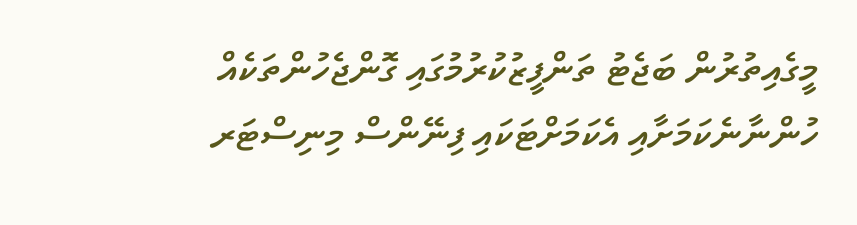މީގެއިތުރުން ބަޖެޓު ތަންފީޒުކުރުމުގައި ގޮންޖެހުންތަކެއް ހުންނާނެކަމަށާއި އެކަމަށްޓަކައި ފިނޭންސް މިނިސްޓަރ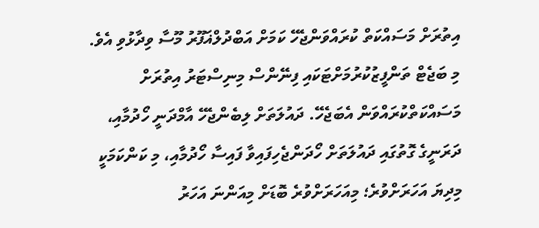އިތުރަށް މަސައްކަތް ކުރައްވަންޖެހޭ ކަމަށް އަބްދުލްޣަފޫރު މޫސާ ވިދާޅުވި އެވެ.
މި ބަޖެޓް ތަންފީޒުކުރުމަށްޓަކައި ފިނޭންސް މިނިސްޓަރު އިތުރަށް މަސައްކަތްކުރައްވަން އެބަޖެހޭ. ދައުލަތަށް ލިބެންޖެހޭ އާމްދަނީ ހޯދުމާއި، ދަރަނީގެ ގޮތުގައި ދައުލަތަށް ހޯދަންޖެހިފައިވާ ފައިސާ ހޯދުމާއި، މި ކަންކަމަކީ މިދިޔަ އަހަރަށްވުރެ؛ މިއަހަރަށްވުރެ ބޮޑަށް މިއަންނަ އަހަރު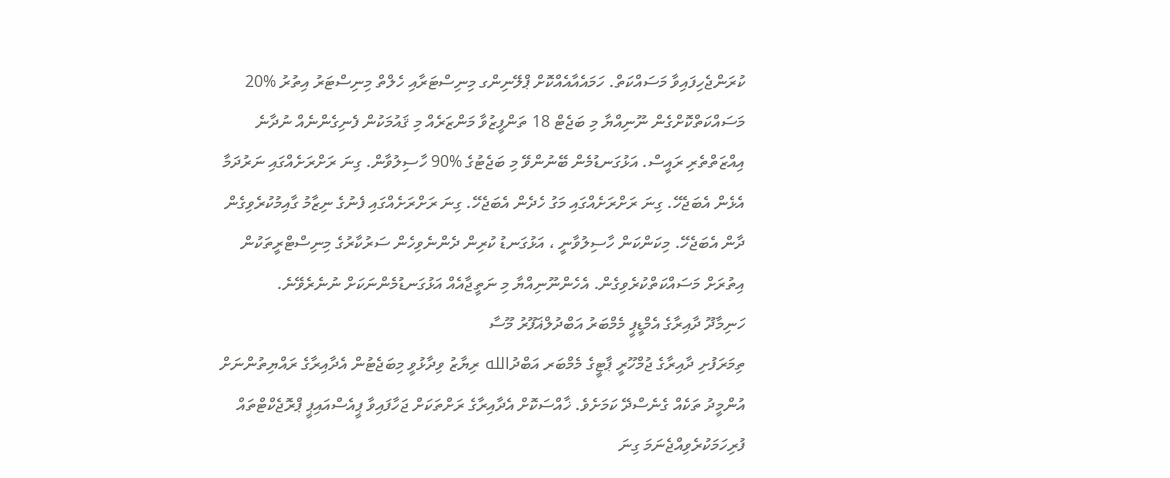ކުރަންޖެހިފައިވާ މަސައްކަތް. ހަމައެއާއެއްކޮށް ޕްލޭނިންގ މިނިސްޓަރާއި ހެލްތް މިނިސްޓަރު އިތުރު %20 މަސައްކަތްކޮށްގެން ނޫނިއްޔާ މި ބަޖެޓް 18 ތަންފީޒުވާ މަންޒަރެއް މި ޤައުމަކުން ފެނިގެންނެއް ނުދާނެ އިއްޒަތްތެރި ރައީސް. އަޅުގަނޑުމެން ބޭނުންވޭ މި ބަޖެޓުގެ %90 ހާސިލުވާން. ގިނަ ރަށްރަށެއްގައި ނަރުދަމާ އެޅެން އެބަޖެހޭ. ގިނަ ރަށްރަށެއްގައި މަގު ހެދެން އެބަޖެހޭ. ގިނަ ރަށްރަށެއްގައި ފެނުގެ ނިޒާމު ގާއިމުކުރެވިގެން ދާން އެބަޖެހޭ. މިކަންކަން ހާސިލުވާނީ ، އަޅުގަނޑު ކުރިން ދެންނެވިހެން ސަރުކާރުގެ މިނިސްޓްރީތަކުން އިތުރަށް މަސައްކަތްކުރެވިގެން. އެހެންނޫނިއްޔާ މި ނަތީޖާއެއް އަޅުގަނޑުމެންނަކަށް ނުނެރެވޭނެ.
ހަނިމާދޫ ދާއިރާގެ އެމްޑީޕީ މެމްބަރު އަބްދުލްޣަފޫރު މޫސާ
ތިމަރަފުށި ދާއިރާގެ ޖުމްހޫރީ ޕާޓީގެ މެމްބަރ އަބްދުالله ރިޔާޒު ވިދާޅުވީ މިބަޖެޓުން އެދާއިރާގެ ރައްޔިތުންނަށް އުންމީދު ތަކެއް ގެނެސްދޭ ކަމަށެވެ. ޚާއްސަކޮށް އެދާއިރާގެ ރަށްތަކަށް ޖަހާފައިވާ ޕީއެސްއައިޕީ ޕްރޮޖެކްޓްތައް ފުރިހަމަކުރެވިއްޖެނަމަ ގިނަ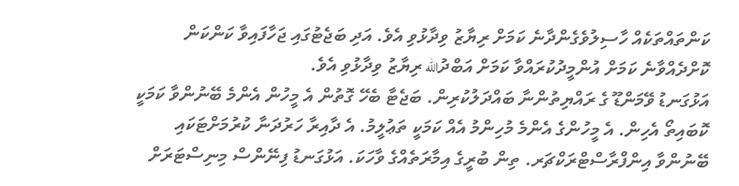ކަންތައްތަކެއް ހާސިލުވެގެންދާނެ ކަމަށް ރިޔާޒު ވިދާޅުވި އެވެ. އަދި ބަޖެޓުގައި ޖަހާފައިވާ ކަންކަން ކޮށްދެއްވާނެ ކަމަށް އުންމީދުކުރައްވާ ކަމަށް އަބްދުالله ރިޔާޒު ވިދާޅުވި އެވެ.
އަޅުގަނޑު ވޭމަންޑޫ ގެ ރައްޔިތުންނާ ބައްދަލުކުރިން. ބަޖެޓާ ބެހޭ ގޮތުން އެ މީހުން އެންމެ ބޭނުންވާ ކަމަކީ ކޮބައިތޯ އެހިން. އެ މީހުންގެ އެންމެ މުހިންމު އެއް ކަމަކީ ތަޢުލީމު. އެ ދާއިރާ ހަރުދަނާ ކުރުމަށްޓަކައި ބޭނުންވާ އިންފްރާސްޓްރަކްޗަރ. ތިން ބުރީގެ އިމާރަތެއްގެ ވާހަކަ. އަޅުގަނޑު ފިނޭންސް މިނިސްޓަރަށް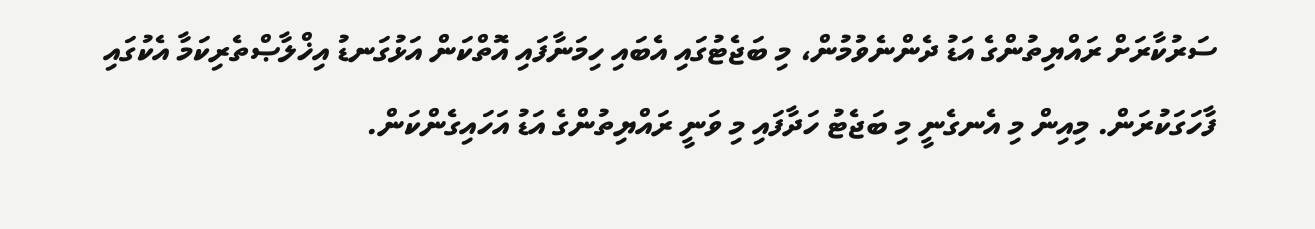ސަރުކާރަށް ރައްޔިތުންގެ އަޑު ދެންނެވުމުން، މި ބަޖެޓުގައި އެބައި ހިމަނާފައި އޮތްކަން އަޅުގަނޑު އިޚްލާޞްތެރިކަމާ އެކުގައި ފާހަގަކުރަން. މިއިން މި އެނގެނީ މި ބަޖެޓު ހަދާފައި މި ވަނީ ރައްޔިތުންގެ އަޑު އަހައިގެންކަން.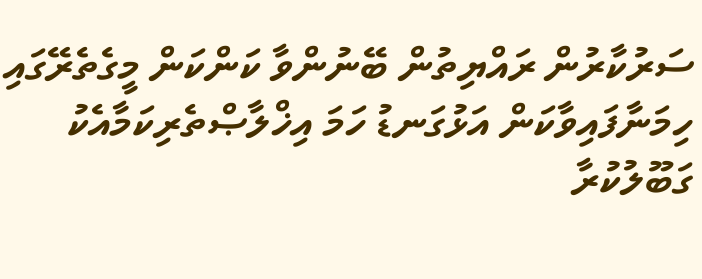ސަރުކާރުން ރައްޔިތުން ބޭނުންވާ ކަންކަން މީގެތެރޭގައި ހިމަނާފައިވާކަން އަޅުގަނޑު ހަމަ އިޚްލާޞްތެރިކަމާއެކު ގަބޫލުކުރާ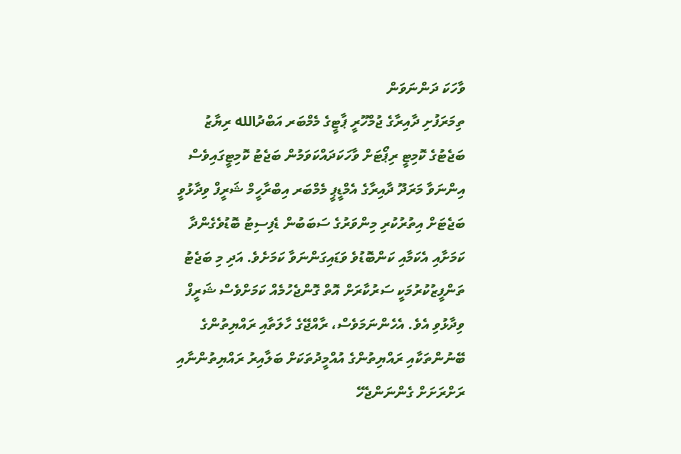ވާހަކަ ދަންނަވަން
ތިމަރަފުށި ދާއިރާގެ ޖުމްހޫރީ ޕާޓީގެ މެމްބަރ އަބްދުالله ރިޔާޒު
ބަޖެޓުގެ ކޮމިޓީ ރިޕޯޓަށް ވާހަކަދައްކަވަމުން ބަޖެޓު ކޮމިޓީގައިވެސް އިންނަވާ މަރަދޫ ދާއިރާގެ އެމްޑީޕީ މެމްބަރ އިބްރާހީމް ޝަރީފް ވިދާޅުވީ ބަޖެޓަށް އިތުރުކުރި މިންވަރުގެ ސަބަބުން ޑެފިސިޓު ބޮޑުވެގެންދާ ކަމަށާއި އެކަމާއި ކަންބޮޑުވެ ވަޑައިގަންނަވާ ކަމަށެވެ. އަދި މި ބަޖެޓު ތަންފީޒުކުރުމަކީ ސަރުކާރަށް އޮތް ގޮންޖެހުމެއް ކަމަށްވެސް ޝަރީފް ވިދާޅުވި އެވެ. އެހެންނަމަވެސް، ރާއްޖޭގެ ހާލަތާއި ރައްޔިތުންގެ ބޭނުންތަކާއި ރައްޔިތުންގެ އުއްމީދުތަކަށް ބަލާއިރު ރައްޔިތުންނާއި ރަށްރަށަށް ގެންނަންޖެހޭ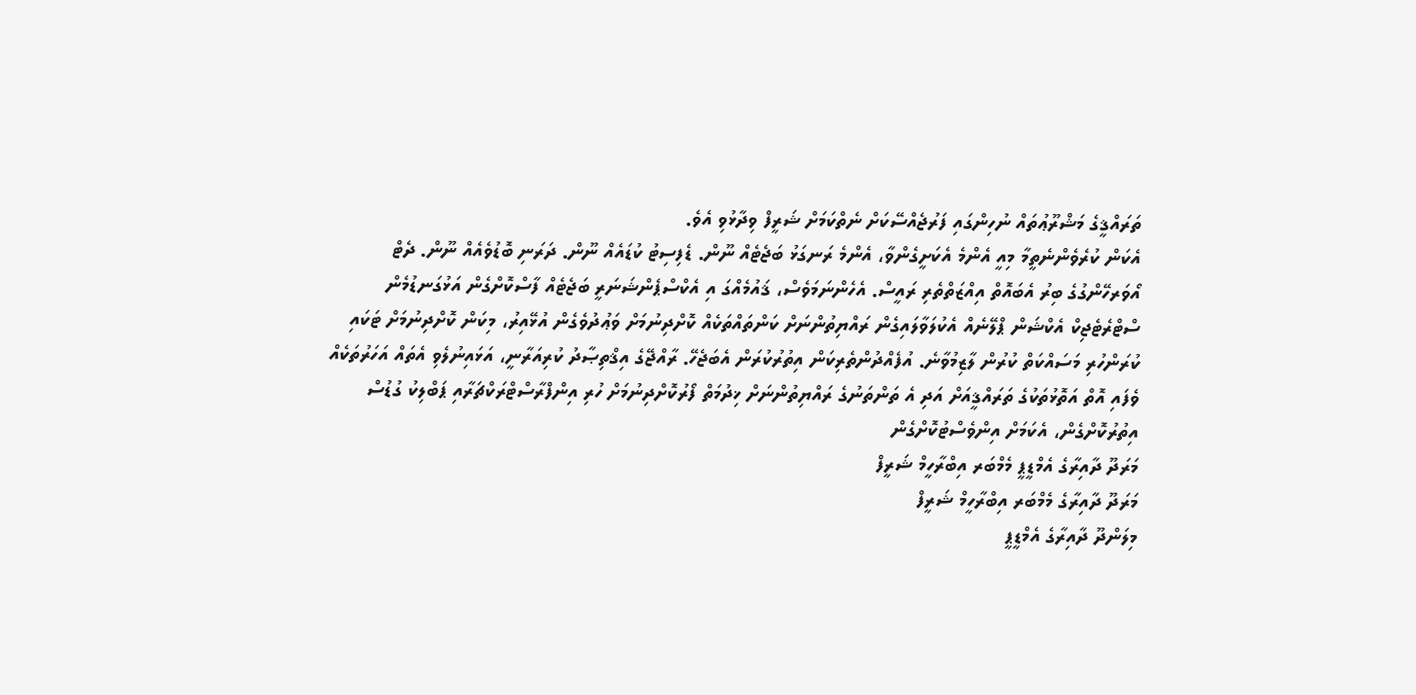ތަރައްޤީގެ މަޝްރޫޢުތައް ނުހިންގައި ފަރުޖެއްސޭކަށް ނެތްކަމަށް ޝަރީފް ވިދާޅުވި އެވެ.
އެކަން ކުރެވެންނެތީމާ މިއީ އެންމެ އެކަށީގެންވާ، އެންމެ ރަނގަޅު ބަޖެޓެއް ނޫން. ޑެފިސިޓު ކުޑައެއް ނޫން. ދަރަނި ބޮޑުވެއެއް ނޫން. ދެޓް އޯވަރހޭންގުގެ ބިރު އެބައޮތް އިއްޒަތްތެރި ރައީސް. އެހެންނަމަވެސް، ޤައުމެއްގަ އި އެކްސްޕެންޝަނަރީ ބަޖެޓެއް ފާސްކޮށްގެން އަޅުގަނޑުމެން ސްޓްރެޓެޖިކް އެކްޝަން ޕްލޭނެއް އެކުލަވާލައިގެން ރައްޔިތުންނަށް ކަންތައްތަކެއް ކޮށްދިނުމަށް ވަޢުދުވެގެން އުޅޭއިރު، މިކަން ކޮށްދިނުމަށް ޓަކައި ކުރަންހުރި މަސައްކަތް ކުރުން ލާޒިމުވާނެ. އުފެއްދުންތެރިކަން އިތުރުކުރަން އެބަޖެހޭ. ރާއްޖޭގެ އިޤްތިޞާދު ކުރިއަރާނީ، އަޅައިނުލެވި އެތައް އަހަރުތަކެއް ވެފައި އޮތް އަތޮޅުތަކުގެ ތަރައްޤީއަށް އަދި އެ ތަންތަނުގެ ރައްޔިތުންނަށް ޚިދުމަތް ފޯރުކޮށްދިނުމަށް ހުރި އިންފްރާސްޓްރަކްޗަރާއި ޕަބްލިކު ގުޑުސް އިތުރުކޮށްގެން، އެކަމަށް އިންވެސްޓުކޮށްގެން
މަރަދޫ ދާއިރާގެ އެމްޑީޕީ މެމްބަރ އިބްރާހީމް ޝަރީފް
މަރަދޫ ދާއިރާގެ މެމްބަރ އިބްރާހީމް ޝަރީފް
މިލަންދޫ ދާއިރާގެ އެމްޑީޕީ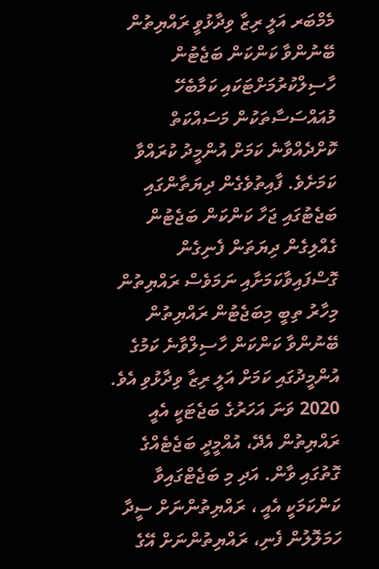މެމްބަރ އަލީ ރިޒާ ވިދާޅުވީ ރައްޔިތުން ބޭނުންވާ ކަންކަން ބަޖެޓުން ހާސިލްކުރުމަށްޓަކައި ކަމާބެހޭ މުއައްސަސާތަކުން މަސައްކަތް ކޮށްދެއްވާނެ ކަމަށް އުންމީދު ކުރައްވާ ކަމަށެވެ. ފާއިތުވެގެން ދިޔަތާންގައި ބަޖެޓުގައި ޖަހާ ކަންކަން ބަޖެޓުން ގެއްލިގެން ދިޔަތަން ފެނިގެން ގޮސްފައިވާކަމަށާއި ނަމަވެސް ރައްޔިތުން މިހާރު ތިބީ މިބަޖެޓުން ރައްޔިތުން ބޭނުންވާ ކަންކަން ހާސިލްވާނެ ކަމުގެ އުންމީދުގައި ކަމަށް އަލީ ރިޒާ ވިދާޅުވި އެވެ.
2020 ވަނަ އަހަރުގެ ބަޖެޓަކީ އެއީ ރައްޔިތުން އެދޭ، އުއްމީދީ ބަޖެޓެއްގެ ގޮތުގައި ވާން. އަދި މި ބަޖެޓްގައިވާ ކަންކަމަކީ އެއީ ، ރައްޔިތުންނަށް ސީދާ ހަމަލޮލުން ފެނި، ރައްޔިތުންނަށް އޭގެ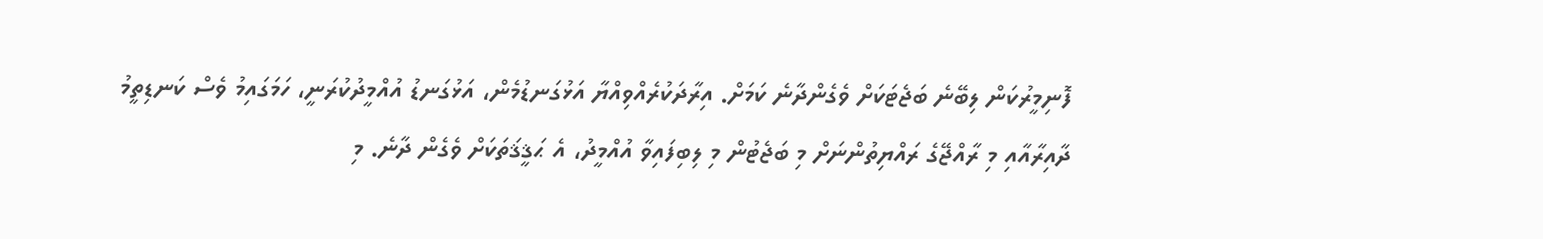ފޮނިމީރުކަން ލިބޭނެ ބަޖެޓަކަށް ވެގެންދާނެ ކަމަށް. އިރާދަކުރެއްވިއްޔާ އަޅުގަނޑުމެން، އަޅުގަނޑު އުއްމީދުކުރަނީ، ހަމަގައިމު ވެސް ކަނޑިތީމު ދާއިރާއާއި މި ރާއްޖޭގެ ރައްޔިތުންނަށް މި ބަޖެޓުން މި ލިބިފައިވާ އުއްމީދު، އެ ޙަޤީޤަތަކަށް ވެގެން ދާނެ. މި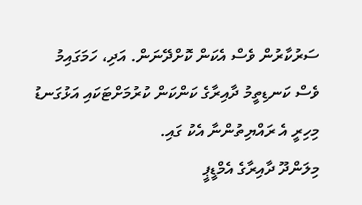ސަރުކާރުން ވެސް އެކަން ކޮށްދޭނަން. އަދި، ހަމަގައިމު ވެސް ކަނޑިތީމު ދާއިރާގެ ކަންކަން ކުރުމަށްޓަކައި އަޅުގަނޑު މިހިރީ އެ ރައްޔިތުންނާ އެކު ގައި.
މިލަންދޫ ދާއިރާގެ އެމްޑީޕީ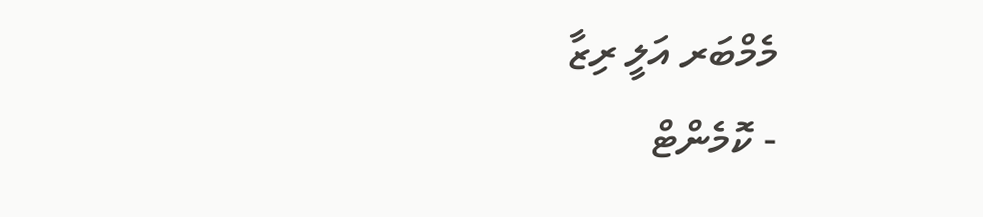މެމްބަރ އަލީ ރިޒާ
- ކޮމެންޓް